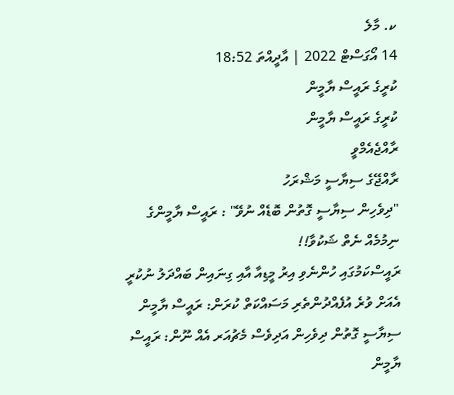ކ. މާލެ
14 އޯގަސްޓް 2022 | އާދީއްތަ 18:52
ކުރީގެ ރައީސް ޔާމީން
ކުރީގެ ރައީސް ޔާމީން
ރާއްޖެއެމްވީ
ރާއްޖޭގެ ސިޔާސީ މަޝްރަހު
"ދިވެހިން ސިޔާސީ ގޮތުން ބޮޑެއް ނުވޭ" : ރައީސް ޔާމީންގެ ނިމުމެއް ނެތް ޝަކުވާ!!
ރައީސްކަމުގައި ހުންނެވި އިރު މީޑިއާ އާއި ގިނައިން ބައްދަލު ނުކުރީ އެއަށް ވުރެ އުފެއްދުންތެރި މަސައްކަތް ކުރަން: ރައީސް ޔާމީން
ސިޔާސީ ގޮތުން ދިވެހިން އަދިވެސް މެޗުއަރ އެއް ނޫން: ރައީސް ޔާމީން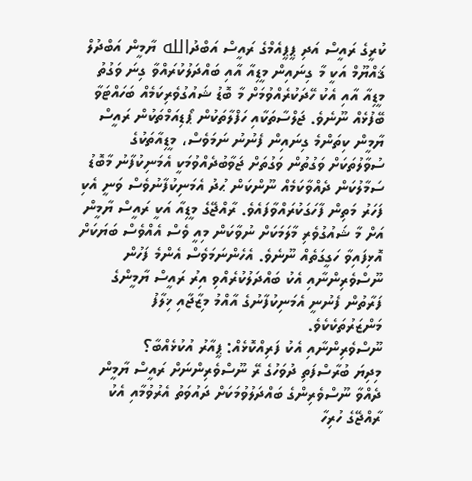ކުރީގެ ރައީސް އަދި ޕީޕީއެމްގެ ރައީސް އަބްދުالله ޔާމީން އަބްދުލް ޤައްޔޫމް އަކީ މާ ގިނައިން މީޑިއާ އާއި ބައްދަލުކުރައްވާ ގިނަ ވަގުތު މީޑިއާ އާއި އެކު ހޭދަކުރެއްވުމަށް މާ ބޮޑު ޝައުގުވެރިކަމެއް ބަހައްޓަވާ ބޭފުޅެއް ނޫނެވެ. ޖަލްސާތަކާއި ހަފްލާތަކުން ޕޯޑިއަމްތަކުން ރައީސް ޔާމީން ކިތަންމެ ގިނައިން ފެނުނު ނަމަވެސް، މީޑިއާތަކުގެ ސުވާލުތަކަށް ވަގުތުން ވަގުތަށް ޖަވާބުދެއްވުމަކީ އެމަނިކުފާނު މާބޮޑު ސަމާލުކަން ދެއްވާކަމެއް ނޫންކަން ޙުދު އެމަނިކުފާނުވެސް ވަނީ އެކި ފަހަރު މަތިން ފާހަގަކުރައްވާފައެވެ. ރާއްޖޭގެ މީޑިއާ އަކީ ރައީސް ޔާމީން އަށް މާ ޝައުގުވެރި މާލަމަކަށް ނުވާކަން މިއީ ވެސް އެއްވެސް ބަޔަކަށް އޮޅިފައިވާ ހަގީގަތެއް ނޫނެވެ. އެހެންނަމަވެސް އެންމެ ފަހުން ނޫސްވެރިންނާއި އެކު ބައްދަލުކުރެއްވި އިރު ރައީސް ޔާމީންގެ ފަރާތުން ފެނުނީ އެމަނިކުފާނުގެ އާއްމު މިޒާޖާއި ޚިލާފު މަންޒަރުތަކެކެވެ.
ނޫސްވެރިންނާއި އެކު ފަރިއްކޮޅެއް: ޕީއާރު އުކުޅެއްބާ؟
މިދިޔަ ބުރާސްފަތި ދުވަހުގެ ރޭ ނޫސްވެރިންނަށް ރައީސް ޔާމީން ދެއްވާ ނޫސްވެރިންގެ ބައްދަލުވުމަކަށް ދައުވަތު އެރުވުމާއި އެކު ރާއްޖޭގެ ހުރިހާ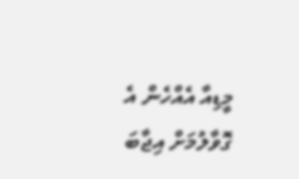މީޑިއާ އެއްހެން އެ ގޮވާލުމަށް އިޖާބަ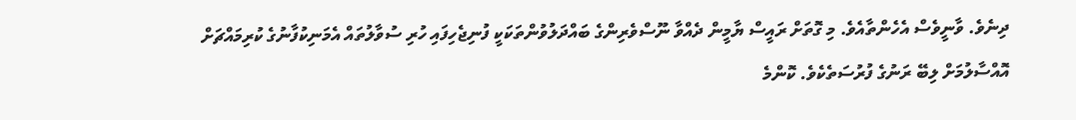ދިނެވެ. ވާނީވެސް އެހެންތާއެވެ. މި ގޮތަށް ރައީސް ޔާމީން ދެއްވާ ނޫސްވެރިންގެ ބައްދަލުވުންތަކަކީ ފުނިޖެހިފައި ހުރި ސުވާލުތައް އެމަނިކުފާނުގެ ކުރިމައްޗަށް އޮއްސާލުމަށް ލިބޭ ރަނުގެ ފުރުސަތެކެވެ. ކޮންމެ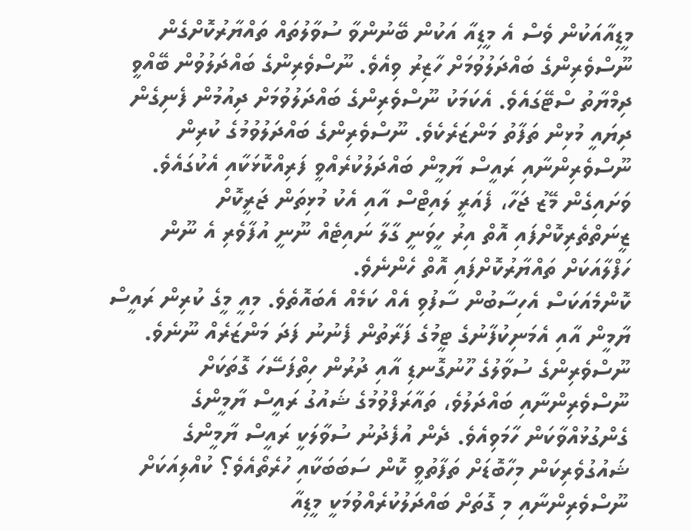މީޑިއާއަކުން ވެސް އެ މީޑިއާ އަކުން ބޭނުންވާ ސުވާލުތައް ތައްޔާރުކޮށްގެން ނޫސްވެރިންގެ ބައްދަލުވުމަށް ހާޒިރު ވިއެވެ. ނޫސްވެރިންގެ ބައްދަލުވުން ބޭއްވީ ދިމްޔާތު ސްޓޭގައެވެ. އެކަމަކު ނޫސްވެރިންގެ ބައްދަލުވުމަށް ދިއުމުން ފެނިގެން ދިޔައީ މުޅިން ތަފާތު މަންޒަރެކެވެ. ނޫސްވެރިންގެ ބައްދަލުވުމުގެ ކުރިން ނޫސްވެރިންނާއި ރައީސް ޔާމީން ބައްދަލުކުރެއްވީ ފަރިއްކޮޅަކާއި އެކުގައެވެ. ވަށައިގެން މޭޒު ޖަހާ، ފެއަރީ ލައިޓްސް އާއި އެކު މުޅިތަން ޖަރީކޮށް ޒީނަތްތެރިކޮށްފައި އޮތް އިރު ހީވަނީ ގާލާ ނައިޓެއް ނޫނީ އުފާވެރި އެ ނޫން ހަފްލާއަކަށް ތައްޔާރުކޮށްފައި އޮތް ހެންނެވެ.
ކޮންމެއަކަސް އެހިސާބުން ސާފުވި އެއް ކަމެއް އެބައޮތެވެ. މިއީ މީގެ ކުރިން ރައީސް ޔާމީން އާއި އެމަނިކުފާނުގެ ޓީމުގެ ފަރާތުން ފެނުނު ފަދަ މަންޒަރެއް ނޫނެވެ. ނޫސްވެރިންގެ ސުވާލުގެ ހޫނުގޮނޑި އާއި ދުރުން ހިތްފަސޭހަ ގޮތަކަށް ނޫސްވެރިންނާއި ބައްދަލުވެ، ތައާރަފްވުމުގެ ޝައުގު ރައީސް ޔާމީންގެ ގެންގުޅުއްވާކަން ހާމަވިއެވެ. ދެން އުފެދުނު ސުވާލަކީ ރައީސް ޔާމީންގެ ޝައުގުވެރިކަން މިހާބޮޑަށް ތަފާތުވީ ކޮން ސަބަބަކާއި ހުރެތޯއެވެ؟ ކުއްލިއަކަށް ނޫސްވެރިންނާއި މި ގޮތަށް ބައްދަލުކުރެއްވުމަކީ މީޑިއާ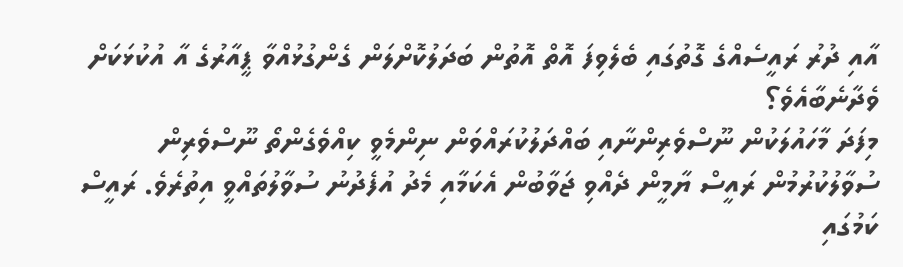އާއި ދުރު ރައީސެއްގެ ގޮތުގައި ބެލެވިފަ އޮތް އޮތުން ބަދަލުކޮށްލަން ގެންގުޅުއްވާ ޕީއާރުގެ އާ އުކުޅަކަށް ވެދާނެބާއެވެ؟
މިފަދަ މާހައުލަކުން ނޫސްވެރިންނާއި ބައްދަލުކުރައްވަން ނިންމެވީ ކިއްވެގެންތޯ ނޫސްވެރިން ސުވާލުކުރުމުން ރައީސް ޔާމީން ދެއްވި ޖަވާބުން އެކަމާއި މެދު އުފެދުނު ސުވާލުތައްވީ އިތުރެވެ. ރައީސް ކަމުގައި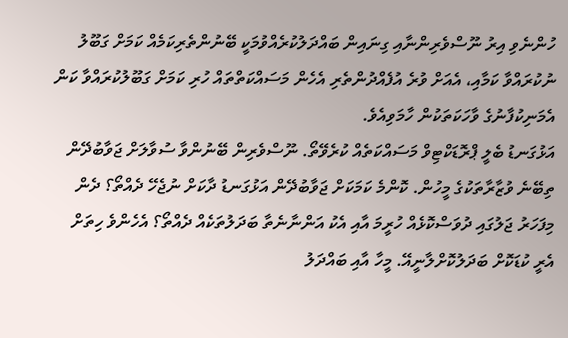ހުންނެވި އިރު ނޫސްވެރިންނާއި ގިނައިން ބައްދަލުކުރެއްވުމަކީ ބޭނުންތެރިކަމެއް ކަމަށް ގަބޫލު ނުކުރައްވާ ކަމާއި، އެއަށް ވުރެ އުފެއްދުންތެރި އެހެން މަސައްކަތްތައް ހުރި ކަމަށް ގަބޫލުކުރައްވާ ކަން އެމަނިކުފާނުގެ ވާހަކަތަކުން ހާމަވިއެވެ.
އަޅުގަނޑު ބެލީ ޕްރޮޑަކްޓިވް މަސައްކަތެއް ކުރެވޭތޯ. ނޫސްވެރިން ބޭނުންވާ ސުވާލަށް ޖަވާބުދޭން ތިބޭނެ ވުޒާރާތަކުގެ މީހުން. ކޮންމެ ކަމަކަށް ޖަވާބުދޭން އަޅުގަނޑު ދާކަށް ނުޖެހޭ ދެއްތޯ؟ ދެން މިފަހަރު ޖަލުގައި ދުވަސްކޮޅެއް ހުރީމަ އާއި އެކު އަންނާނެތާ ބަދަލުތަކެއް ދެއްތޯ؟ އެހެންވެ ހިތަށް އެރީ ކުޑަކޮށް ބަދަލުކޮށްލާނީއޭ. މީހާ އާއި ބައްދަލު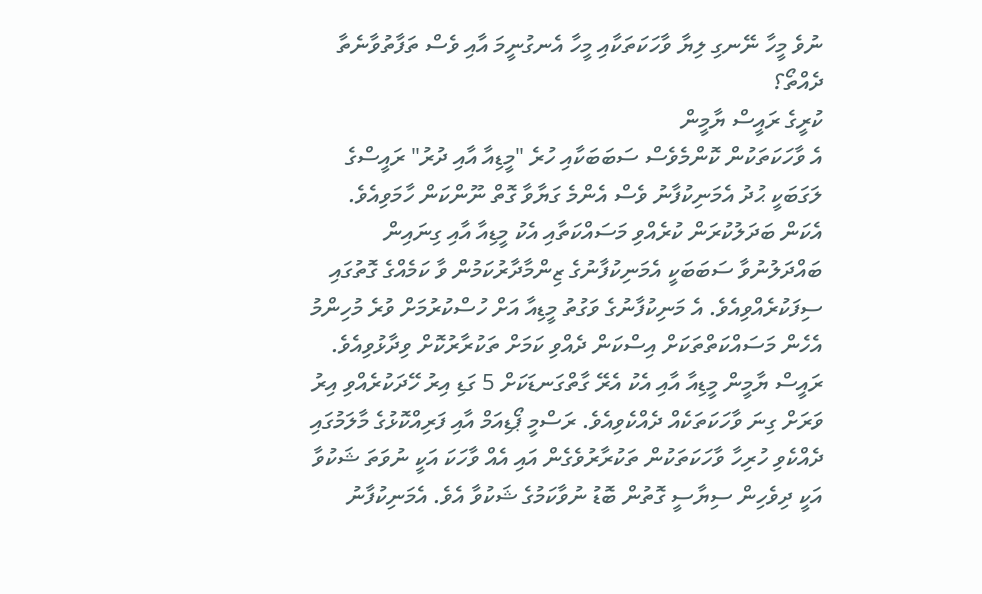ނުވެ މީހާ ނޭނގި ލިޔާ ވާހަކަތަކާއި މީހާ އެނގުނީމަ އާއި ވެސް ތަފާތުވާނެތާ ދެއްތޯ؟
ކުރީގެ ރައީސް ޔާމީން
އެ ވާހަކަތަކުން ކޮންމެވެސް ސަބަބަކާއި ހުރެ "މީޑިއާ އާއި ދުރު" ރައީސްގެ ލަގަބަކީ ޙުދު އެމަނިކުފާނު ވެސް އެންމެ ގަޔާވާ ގޮތް ނޫންކަން ހާމަވިއެވެ. އެކަން ބަދަލުކުރަން ކުރެއްވި މަސައްކަތާއި އެކު މީޑިއާ އާއި ގިނައިން ބައްދަލުނުވާ ސަބަބަކީ އެމަނިކުފާނުގެ ޒިންމާދާރުކަމުން ވާ ކަމެއްގެ ގޮތުގައި ސިފަކުރެއްވިއެވެ. އެ މަނިކުފާނުގެ ވަގުތު މީޑިއާ އަށް ހުސްކުރުމަށް ވުރެ މުހިންމު އެހެން މަސައްކަތްތަކަށް އިސްކަން ދެއްވި ކަމަށް ތަކުރާރުކޮށް ވިދާޅުވިއެވެ.
ރައީސް ޔާމީން މީޑިއާ އާއި އެކު އެރޭ ގާތްގަނޑަކަށް 5 ގަޑި އިރު ހޭދަކުރެއްވި އިރު ވަރަށް ގިނަ ވާހަކަތަކެއް ދެއްކެވިއެވެ. ރަސްމީ ޕޯޑިއަމް އާއި ފަރިއްކޮޅުގެ މާލަމުގައި ދެއްކެވި ހުރިހާ ވާހަކަތަކުން ތަކުރާރުވެގެން އައި އެއް ވާހަކަ އަކީ ނުވަތަ ޝަކުވާ އަކީ ދިވެހިން ސިޔާސީ ގޮތުން ބޮޑު ނުވާކަމުގެ ޝަކުވާ އެވެ. އެމަނިކުފާނު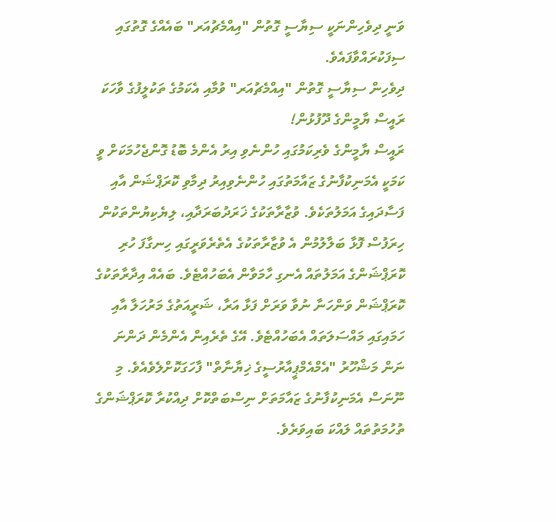ވަނީ ދިވެހިންނަކީ ސިޔާސީ ގޮތުން "އިއްމެޗުއަރ" ބައެއްގެ ގޮތުގައި ސިފަކުރައްވާފައެވެ.
ދިވެހިން ސިޔާސީ ގޮތުން "އިއްމެޗުއަރ" ވުމާއި އެކަމުގެ ތަކުލީފުގެ ވާހަކަ ރައީސް ޔާމީންގެ ދޫފުޅުން!
ރައީސް ޔާމީންގެ ވެރިކަމުގައި ހުންނެވި އިރު އެންމެ ބޮޑު ގޮންޖެހުމަކަށް ވީ ކަމަކީ އެމަނިކުފާނުގެ ޒައާމަތުގައި ހުންނެވިއިރު ދިމާވި ކޮރަޕްޝަން އާއި ފަސާދައިގެ އަމަލުތަކެވެ. ވުޒާރާތަކުގެ ޚަރަދުބަރަދާއި، ލިޔެކިޔުންތަކުން ހިރަފުސް ފޮޅާ ބަލާލުމުން އެ ވުޒާރާތަކުގެ އެތެރެވަރީގައި ހިނގާފަ ހުރި ކޮރަޕްޝަންގެ އަމަލުތައް އެނގި ހާމަވާން އެބަހުއްޓެވެ. ބައެއް އިދާރާތަކުގެ ކޮރަޕްޝަން ވަންހަނާ ނުވާ ވަރަށް ފަޅާ އަރާ، ޝަރީއަތުގެ މަރުހަލާ އާއި ހަމައިގައި މައްސަލަތައް އެބަހުއްޓެވެ. އޭގެ ތެރެއިން އެންމެން ދަންނަ ނަން މަޝްހޫރު "އެމްއެމްޕީއާރުސީގެ ޚިޔާނާތް" ފާހަގަކޮށްލެވެއެވެ. މި ނޫނަސް އެމަނިކުފާނުގެ ޒައާމަތަށް ނިސްބަތްކޮށް ދިއްކުރާ ކޮރަޕްޝަންގެ ތުހުމަތުތައް ލައްކަ ބައިވަރެވެ.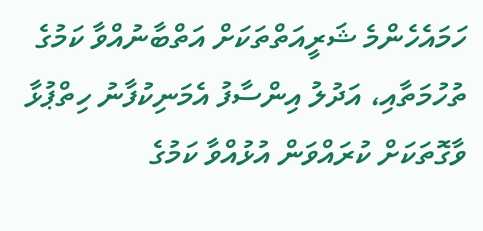ހަމައެހެންމެ ޝަރީއަތްތަކަށް އަތްބާނުއްވާ ކަމުގެ ތުހުމަތާއި، އަދުލު އިންސާފު އެމަނިކުފާނު ހިތްޕުޅާ ވާގޮތަކަށް ކުރައްވަން އުޅުއްވާ ކަމުގެ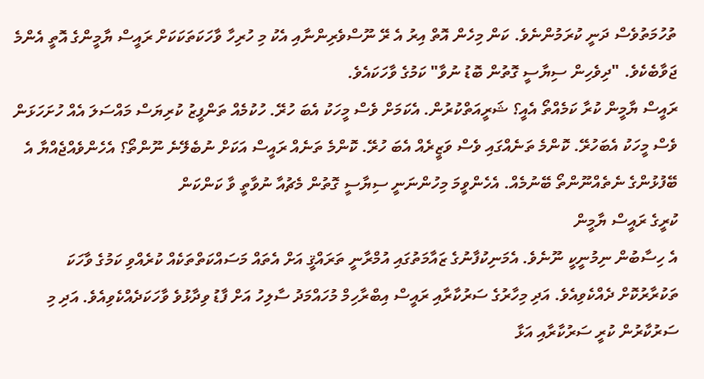ތުހުމަތުވެސް ދަނީ ކުރަމުންނެވެ. ކަން މިހެން އޮތް އިރު އެ ރޭ ނޫސްވެރިންނާއި އެކު މި ހުރިހާ ވާހަކަތަކަކަށް ރައީސް ޔާމީންގެ އޮތީ އެންމެ ޖަވާބެކެވެ. "ދިވެހިން ސިޔާސީ ގޮތުން ބޮޑު ނުވާ" ކަމުގެ ވާހަކައެވެ.
ރައީސް ޔާމީން ކުރާ ކަމެއްތޯ އެއީ؟ ޝަރީއަތްކުރުން. އެކަމަށް ވެސް މީހަކު އެބަ ހުރޭ. ހުކުމެއް ތަންފީޒު ކުރިޔަސް މައްސަލަ އެއް ހުށަހަޅަން ވެސް މީހަކު އެބަހުރޭ. ކޮންމެ ތަނެއްގައި ވެސް ވަޒީރެއް އެބަ ހުރޭ. ކޮންމެ ތަނެއް ރައީސް އަކަށް ނުބެލޭނެ ނޫންތޯ؟ އެހެންވެއްޖެއްޔާ އެ ބޭފުޅުންގެ ނެތެއްނޫންތޯ ބޭނުމެއް. އެހެންވީމަ މިހުންނަނީ ސިޔާސީ ގޮތުން މެޗުއާ ނުވާތީ ވާ ކަންކަން
ކުރީގެ ރައީސް ޔާމީން
އެ ހިސާބުން ނިމުނީކީ ނޫނެވެ. އެމަނިކުފާނުގެ ޒައާމަތުގައި އުމްރާނީ ތަރައްޤީ އަށް އެތައް މަސައްކަތްތަކެއް ކުރެއްވި ކަމުގެ ވާހަކަ ތަކުރާރުކޮށް ދެއްކެވިއެވެ. އަދި މިހާރުގެ ސަރުކާރާއި ރައީސް އިބްރާހިމް މުހައްމަދު ސާލިހު އަށް ފާޑު ވިދާޅުވެ ވާހަކަދެއްކެވިއެވެ. އަދި މި ސަރުކާރުން ކުރީ ސަރުކާރާއި އަޅާ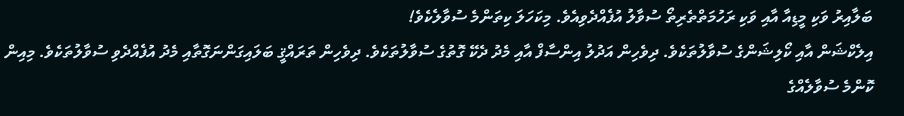ބަލާއިރު ވަކި މީޑިއާ އާއި ވަކި ރަހުމަތްތެރިތޯ ސުވާލު އުފެއްދެވިއެވެ. މިކަހަލަ ކިތަންމެ ސުވާލެކެވެ!
އިލެކްޝަން އާއި ކޯލިޝަންގެ ސުވާލުތަކެވެ. ދިވެހިން އަދުލު އިންސާފް އާއި މެދު ދެކޭ ގޮތުގެ ސުވާލުތަކެވެ. ދިވެހިން ތަރައްޤީ ބަލައިގަންނަގޮތާއި މެދު އުފެއްދެވި ސުވާލުތަކެވެ. މިއިން ކޮންމެ ސުވާލެއްގެ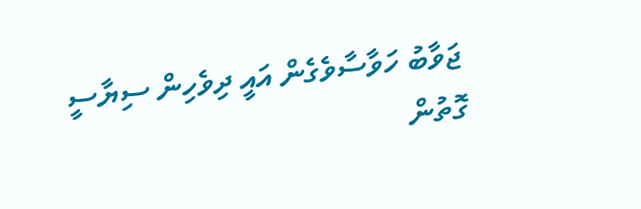ޖަވާބު ހަވާސާވެގެން އައީ ދިވެހިން ސިޔާސީ ގޮތުން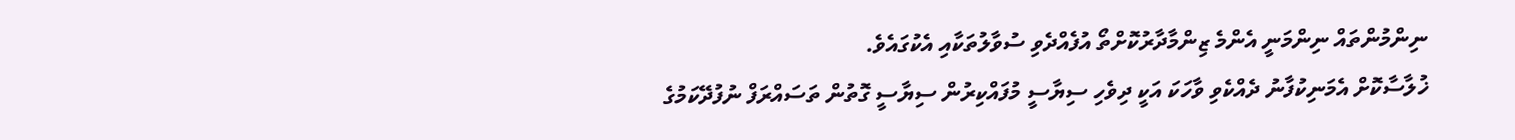ނިންމުންތައް ނިންމަނީ އެންމެ ޒިންމާދާރުކޮށްތޯ އުފެއްދެވި ސުވާލުތަކާއި އެކުގައެވެ.
ޚުލާސާކޮށް އެމަނިކުފާނު ދެއްކެވި ވާހަކަ އަކީ ދިވެހި ސިޔާސީ މުފައްކިރުން ސިޔާސީ ގޮތުން ތަސައްރަފް ނުފުދޭކަމުގެ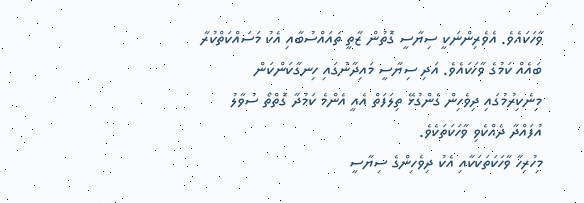ވާހަކައެވެ. އެވެރިންނަކީ ސިޔާސީ ގޮތުން ޒާތީ ތައައްސުބާއި އެކު މަސައްކަތްކުރާ ބައެއް ކަމުގެ ވާހަކައެވެ. އަދި ސިޔާސީ މައިދާނުގައި ހިނގާކަންކަން މިނެކިރުމުގައި ދިވެހިން ގެންގުޅޭ ތިލަފަތް އެއީ އެންމެ ކަމުދާ ގޮތްތޯ ސުވާލު އުފައްދާ ދެއްކެވި ވާހަކަތަކެވެ.
މިހުރިހާ ވާހަކަތަކަކާއި އެކު ދިވެހިންގެ ސިޔާސީ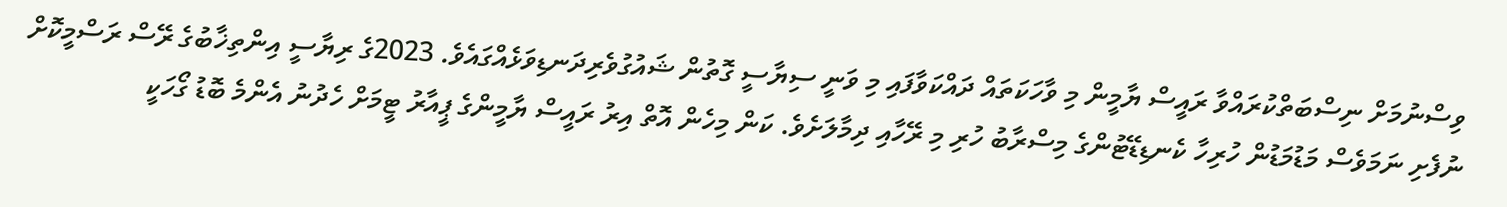ވިސްނުމަށް ނިސްބަތްކުރައްވާ ރައީސް ޔާމީން މި ވާހަކަތައް ދައްކަވާފައި މި ވަނީ ސިޔާސީ ގޮތުން ޝައުގުވެރިދަނޑިވަޅެއްގައެވެ. 2023ގެ ރިޔާސީ އިންތިޚާބުގެ ރޭސް ރަސްމީކޮށް ނުފެށި ނަމަވެސް މަޑުމަޑުން ހުރިހާ ކެނޑިޑޭޓުންގެ މިސްރާބު ހުރި މި ރޭހާއި ދިމާލަށެވެ. ކަން މިހެން އޮތް އިރު ރައީސް ޔާމީންގެ ޕީއާރު ޓީމަށް ހެދުނު އެންމެ ބޮޑު ގޯހަކީ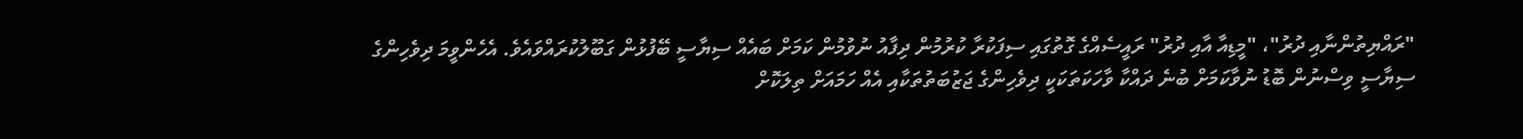"ރައްޔިތުންނާއި ދުރު"، "މީޑިއާ އާއި ދުރު" ރައީސެއްގެ ގޮތުގައި ސިފަކުރާ ކުރުމުން ދިފާއު ނުވުމުން ކަމަށް ބައެއް ސިޔާސީ ބޭފުޅުން ގަބޫލުކުރައްވައެވެ. އެހެންވީމަ ދިވެހިންގެ ސިޔާސީ ވިސްނުން ބޮޑު ނުވާކަމަށް ބުނެ ދައްކާ ވާހަކަތަކަކީ ދިވެހިންގެ ޖަޒުބަތުތަކާއި އެއް ހަމައަށް ތިލަކޮށް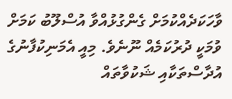ވާހަކަދެއްކުމަށް ގެންގުޅުއްވާ އުސްލޫބު ކަމަށް ވުމަކީ ދުރުކަމެއް ނޫނެވެ. މިއީ އެމަނިކުފާނުގެ އުދާސްތަކާއި ޝަކުވާތައް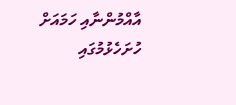އާއްމުންނާއި ހަމައަށް ހުށަހެޅުމުގައި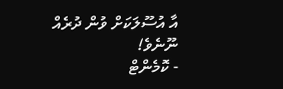އާ އުސޫލަކަށް ވުން ދުރެއް ނޫނެވެ!
- ކޮމެންޓް